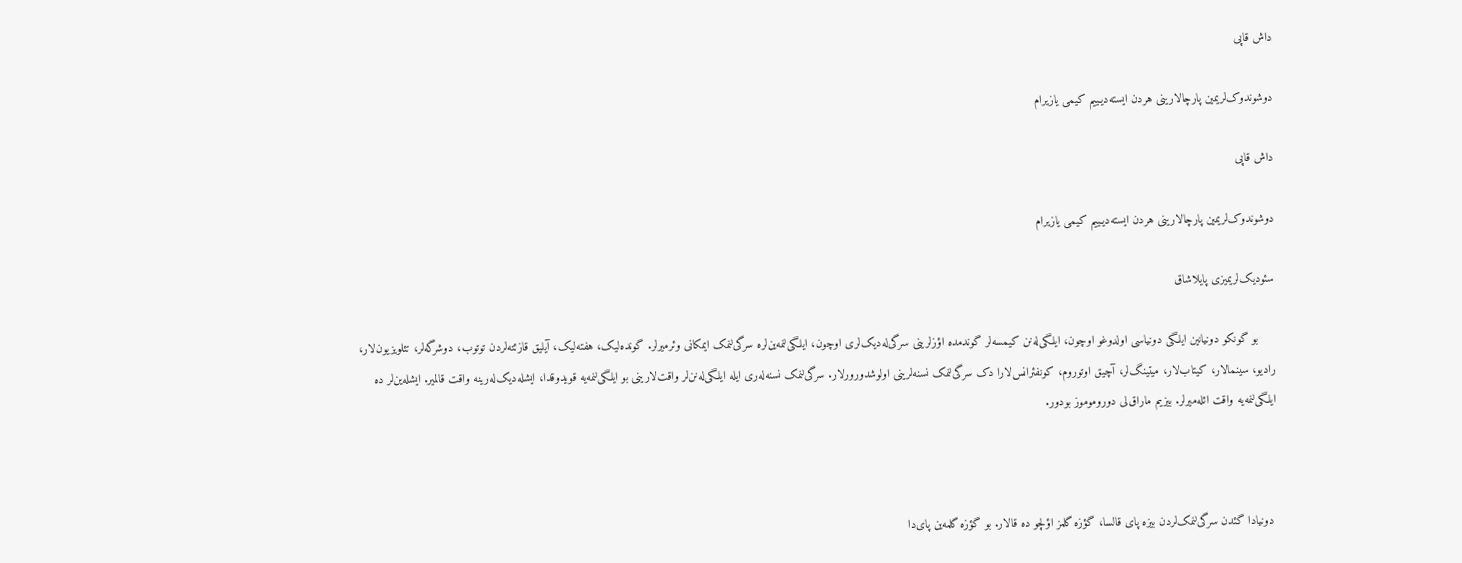داش قاپی

دوشوندوک‌لریمین پارچالارینی هردن ایسته‌دیـییم کیمی یازیرام

داش قاپی

دوشوندوک‌لریمین پارچالارینی هردن ایسته‌دیـییم کیمی یازیرام

سئودیک‌لریمیزی پایلاشاق

     بو گونکو دونیانین ایلگی دونیاسی اولدوغو اوچون، ایلگی‌له‌نن کیمسه‌لر گوندمده اؤزلرینی سرگی‌له‌دیک‌لری اوچون، ایلگی‌لنمه‌ین‌لره سرگی‌لنمک ایمکانی وئرمیرلر. گونده‌لیک، هفته‌لیک، آیلیق قازئته‌لردن توتوب، دوشرگه‌لر، تئلویزیون‌لار، رادیو، سینمالار، کیتاب‌لار، میتینگ‌لر، آچیق اوتوروم، کونفئرانس‌لارا دک سرگی‌لنمک نسنه‌لرینی اولوشدورورلار. سرگی‌لنمک نسنه‌له‌ری ایله ایلگی‌له‌نن‌لر واقت‌لارینی بو ایلگی‌لنمه‌یه قویدوقدا، ایشله‌دیک‌له‌رینه واقت قالمیر. ایشله‌ین‌لر ده ایلگی‌لنمه‌یه واقت ائله‌میرلر. بیزیم ماراق‌لی دوروموموز بودور.



 دونیادا گئدن سرگی‌لنمک‌لردن بیزه پای قالسا، گؤزه گلمز اؤلچو ده قالار. بو گؤزه گلمه‌ین پای‌دا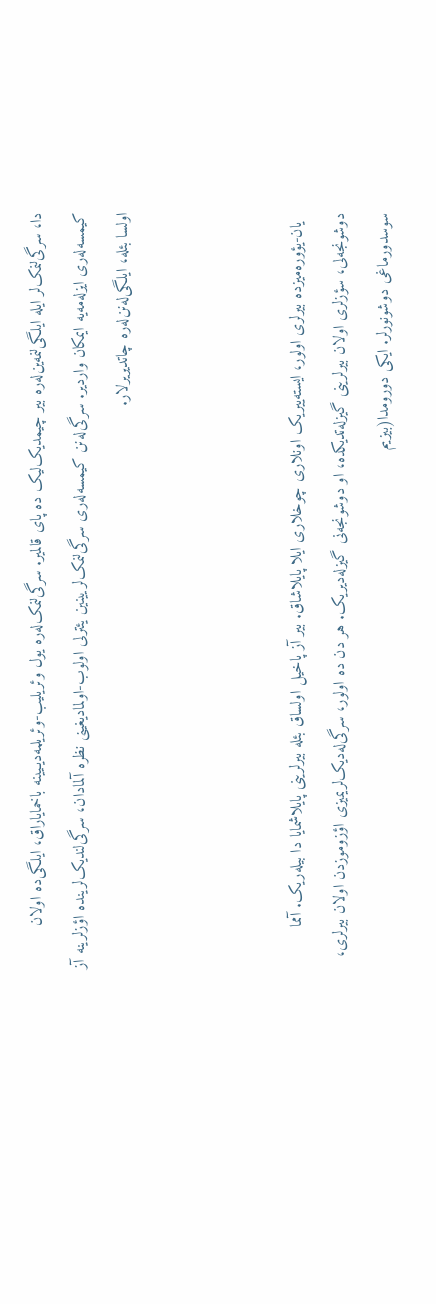دا، سرگی‌لنمک‌لر ایله ایلگی‌لنمه‌ین‌له‌ره بیر چیمدیک‌لیک ده پای قالمیر. سرگی‌لنمک‌له‌ره یول وئریلیب-وئریلمه‌دیـیینه باخمایاراق، ایلگی‌ده اولان کیمسه‌له‌ری ایزله‌مه‌یه ایمکان واردیر. سرگی‌له‌نن کیمسه‌له‌ری سرگی‌لنمک‌لریینین یئترلی اولوب-اولمادیغینی نظره آلمادان، سرگی‌لندیک‌لرینده اؤزلرینه آز اولسا بئله، ایلگی‌له‌نن‌له‌ره چاتدیریرلار.



  یان-یؤوره‌میزده بیرلری اولور، ایسته‌ییریک اونلاری چوخلاری ایلا پایلاشاق. بیر آز پاخیل اولساق بئله بیرلرینی پایلاشمایا دا بیله‌ریک. آمما دوشونجه‌لی، سؤزلری اولان بیرلرینی گیزله‌تدیکده، او دوشونجه‌نی گیزله‌دیریک. هر دن ده اولور، سرگی‌له‌دیک‌لریمیزی اؤزوموزدن اولان بیرلری، سوسدورماغی دوشونورلر. ایکی دورومدا(بیزیم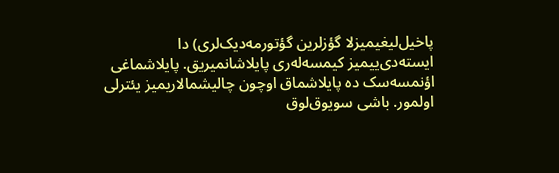پاخیل‌لیغیمیزلا گؤزلرین گؤتورمه‌دیک‌لری) دا ایسته‌دی‌ییمیز کیمسه‌له‌ری پایلاشانمیریق. پایلاشماغی اؤنمسه‌سک ده پایلاشماق اوچون چالیشمالاریمیز یئترلی اولمور. باشی سویوق‌لوق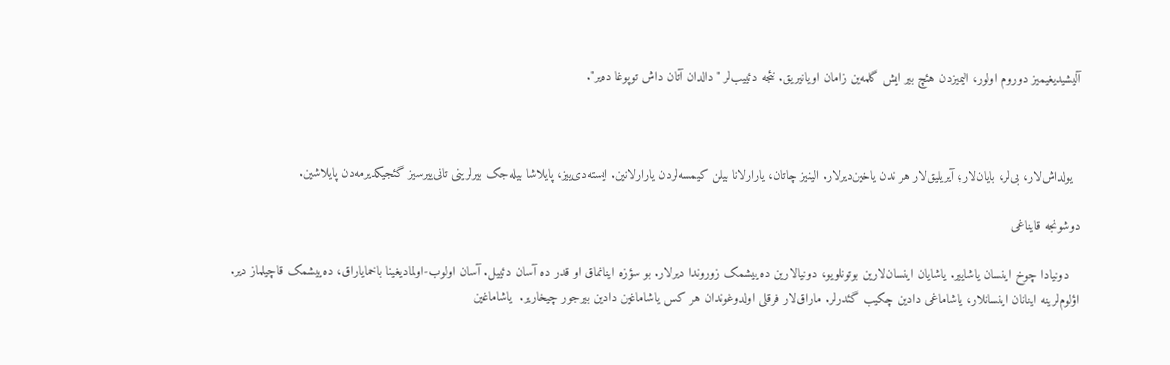آلیشیدیغیمیز دوروم اولور، الیمیزدن هئچ بیر ایش گلمه‌ین زامان اویانیریق. نئجه دئییب‌لر "دالدان آتان داش توپوغا ده‌یر".



  یولداش‌لار، بی‌لر، بایان‌لار؛ آیریلیق‌لار هر ندن یاخین‌دیرلار. الینیز چاتان، یارارلانا بیلن کیمسه‌لردن یارارلانین. ایسته‌دی‌ییز، پایلاشا بیله‌جک بیرلرینی تانی‌ییرسیز گئجیکدیرمه‌دن پایلاشین.

دوشونجه قایناغی

   دونیادا چوخ اینسان یاشاییر. یاشایان اینسان‌لارین بوتونلویو، دونیالارین ده‌ییشمک زوروندا دیرلار. بو سؤزه اینانماق او قدر ده آسان دئییل. آسان اولوب-اولمادیغینا باخمایاراق، ده‌ییشمک قاچیلماز دیر. اؤلوم‌لرینه اینانان اینسانلار، یاشاماغی دادین چکیب گئدرلر. ماراق‌لار فرقلی اولدوغوندان هر کس یاشاماغین دادین بیرجور چیخاریر.  یاشاماغین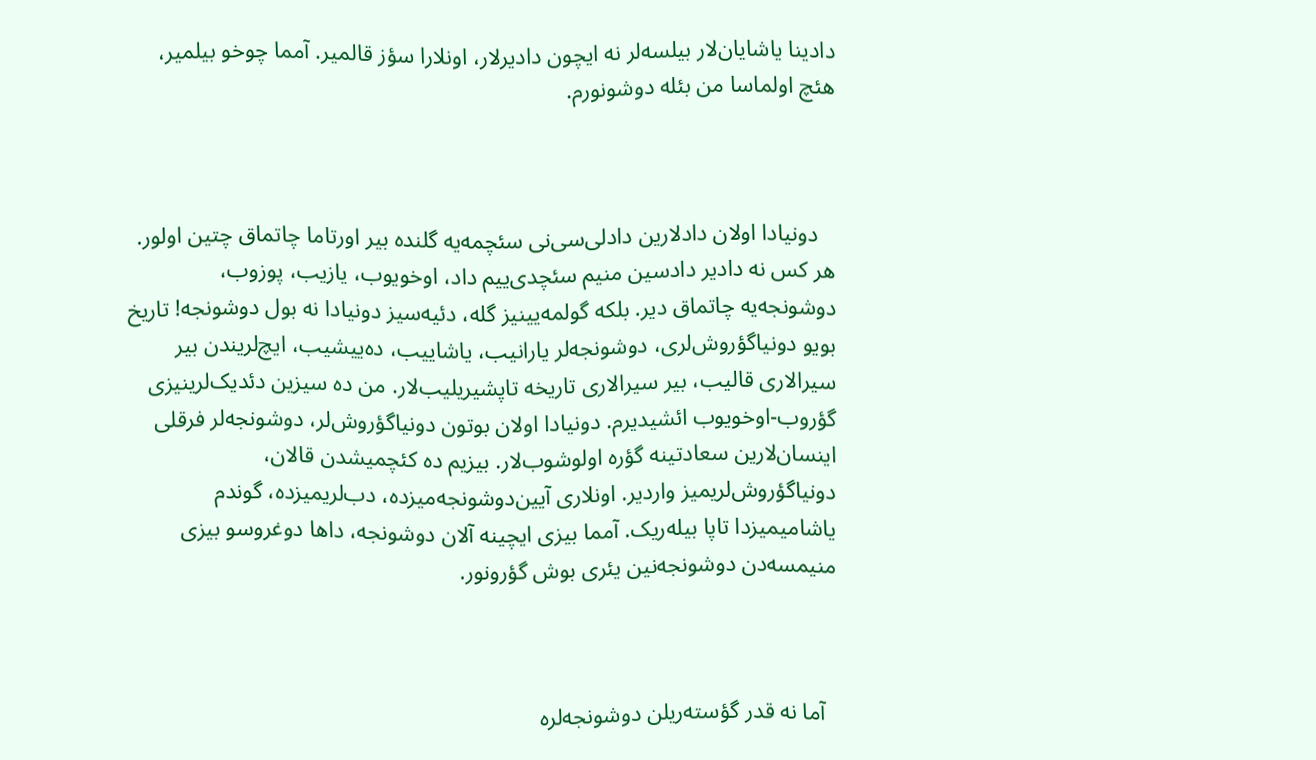دادینا یاشایان‌لار بیلسه‌لر نه ایچون دادیرلار، اونلارا سؤز قالمیر. آمما چوخو بیلمیر، هئچ اولماسا من بئله دوشونورم.



   دونیادا اولان دادلارین دادلی‌سی‌نی سئچمه‌یه گلنده بیر اورتاما چاتماق چتین اولور. هر کس نه دادیر دادسین منیم سئچدی‌ییم داد، اوخویوب، یازیب، پوزوب، دوشونجه‌‌یه چاتماق دیر. بلکه گولمه‌یینیز گله، دئیه‌سیز دونیادا نه بول دوشونجه! تاریخ بویو دونیاگؤروش‌لری، دوشونجه‌لر یارانیب، یاشاییب، ده‌ییشیب، ایچ‌لریندن بیر سیرالاری قالیب، بیر سیرالاری تاریخه تاپشیریلیب‌لار. من ده سیزین دئدیک‌لرینیزی گؤروب-اوخویوب ائشیدیرم. دونیادا اولان بوتون دونیاگؤروش‌لر، دوشونجه‌لر فرقلی اینسان‌لارین سعادتینه گؤره اولوشوب‌لار. بیزیم ده کئچمیشدن قالان، دونیاگؤروش‌لریمیز واردیر. اونلاری آیین‌دوشونجه‌میزده، دب‌لریمیزده، گوندم یاشامیمیزدا تاپا بیله‌ریک. آمما بیزی ایچینه آلان دوشونجه، داها دوغروسو بیزی منیمسه‌دن دوشونجه‌نین یئری بوش گؤرونور.



  آما نه قدر گؤسته‌ریلن دوشونجه‌لره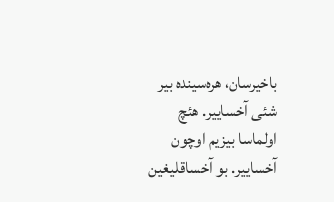باخیرسان، هره‌سینده بیر شئی آخساییر. هئچ اولماسا بیزیم اوچون آخساییر. بو آخساقلیغین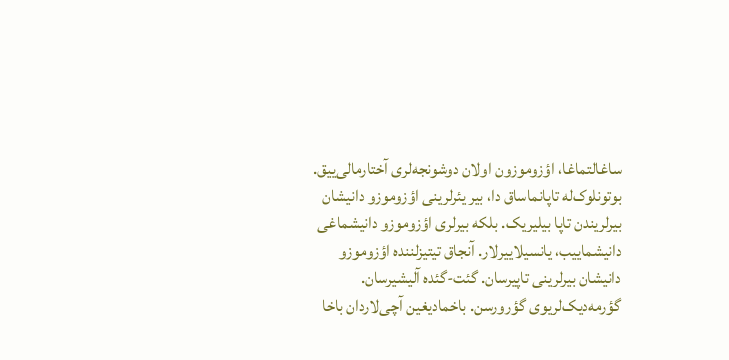ساغالتماغا، اؤزوموزون اولان دوشونجه‌لری آختارمالی‌ییق. بوتونلوک‌له تاپانماساق دا، بیر یئرلرینی اؤزوموزو دانیشان بیرلریندن تاپا بیلیریک. بلکه بیرلری اؤزوموزو دانیشماغی دانیشماییب، یانسیلاییرلار. آنجاق تیتیزلننده اؤزوموزو دانیشان بیرلرینی تاپیرسان. گئت-گئده آلیشیرسان. گؤرمه‌دیک‌لریوی گؤرورسن. باخمادیغین آچی‌لاردان باخا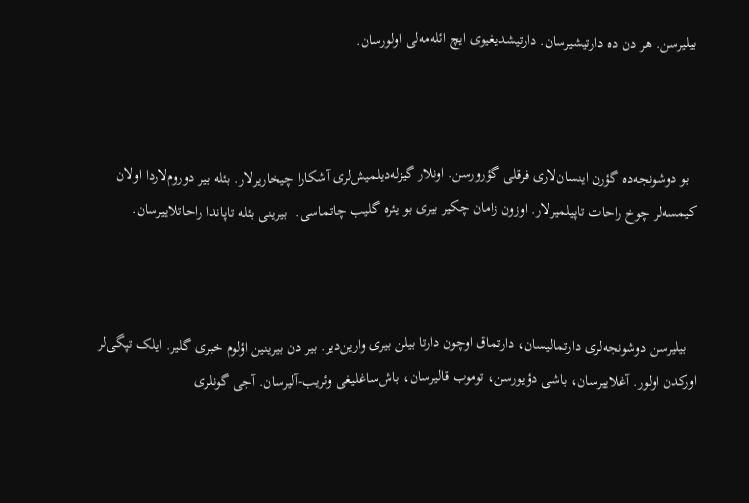بیلیرسن. هر دن ده دارتیشیرسان. دارتیشدیغیوی ایچ ائله‌مه‌لی اولورسان.



  بو دوشونجه‌ده گؤرن اینسان‌لاری فرقلی گؤرورسن. اونلار گیزله‌دیلمیش‌لری آشکارا چیخاریرلار. بئله بیر دوروم‌لاردا اولان کیمسه‌لر چوخ راحات تاپیلمیرلار. اوزون زامان چکیر بیری بو یئره گلیب چاتماسی.  بیرینی بئله تاپاندا راحاتلاییرسان.



   بیلیرسن دوشونجه‌لری دارتمالیسان، دارتماق اوچون دارتا بیلن بیری وارین‌دیر. بیر دن بیرینین اؤلوم خبری گلیر. ایلک تپگی‌لر اورکدن اولور. آغلاییرسان، باشی دؤیورسن، توموب قالیرسان، باش‌ساغلیغی وئریب-آلیرسان. آجی گونلری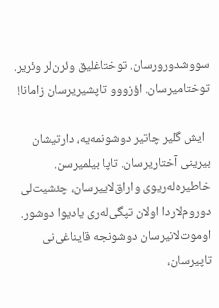سووشدورورسان. توختاغلیق وئرن‌لر وئریر. توختامیرسان. اؤزووو تاپشیریرسان زامانا!

  ایش گلیر چاتیر دوشونمه‌یه، دارتیشان بیرینی آختاریرسان. تاپا بیلمیرسن. خاطیره‌له‌ریوی واراق‌لاییرسان، چئشیت‌لی دوروم‌لاردا اولان تپگی‌له‌ری یادیوا دوشور. اوموت‌لانیرسان دوشونجه قایناغی‌نی تاپیرسان،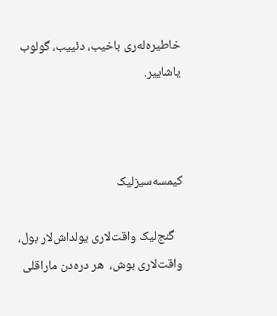خاطیره‌له‌ری باخیب، دئییب، گولوب یاشاییر.



کیمسه‌سیزلیک

   گنج‌لیک واقت‌لاری یولداش‌لار بول، واقت‌لاری بوش،  هر دره‌دن ماراقلی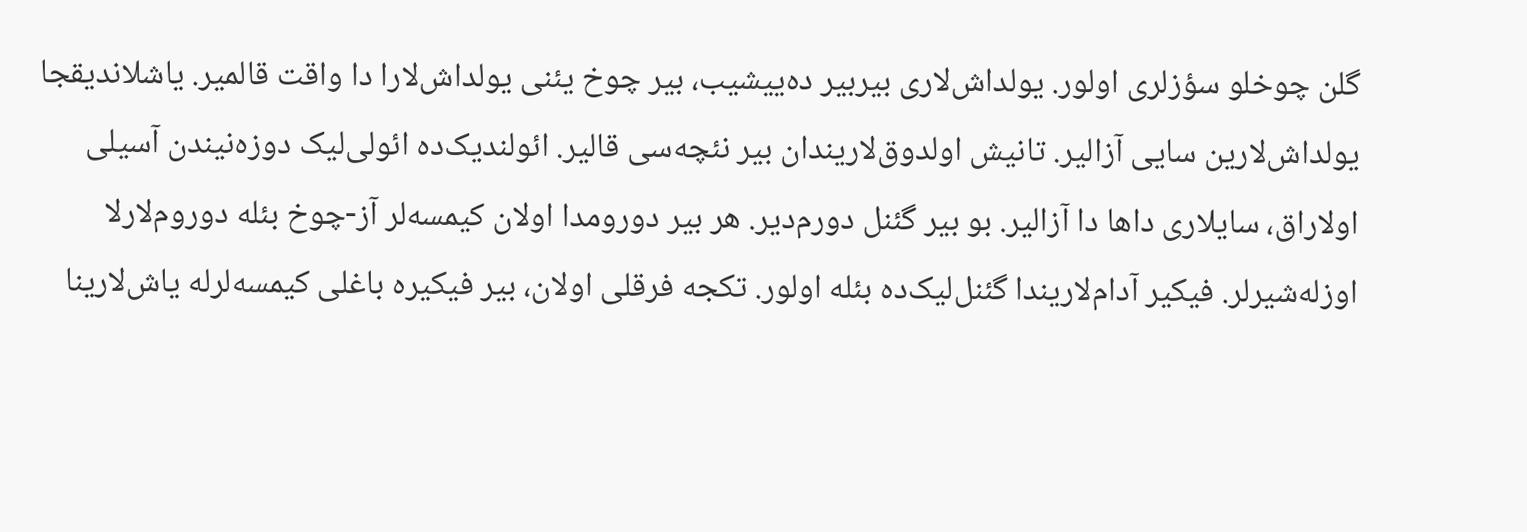گلن چوخلو سؤزلری اولور. یولداش‌لاری بیربیر ده‌ییشیب، بیر چوخ یئنی یولداش‌لارا دا واقت قالمیر. یاشلاندیقجا یولداش‌لارین سایی آزالیر. تانیش اولدوق‌لاریندان بیر نئچه‌سی قالیر. ائولندیک‌ده ائولی‌لیک دوزه‌نیندن آسیلی اولاراق، سایلاری داها دا آزالیر. بو بیر گئنل دورم‌دیر. هر بیر دورومدا اولان کیمسه‌لر آز-چوخ بئله دوروم‌لارلا اوزله‌شیرلر. فیکیر آدام‌لاریندا گئنل‌لیک‌ده بئله اولور. تکجه فرقلی اولان، بیر فیکیره باغلی کیمسه‌لرله یاش‌لارینا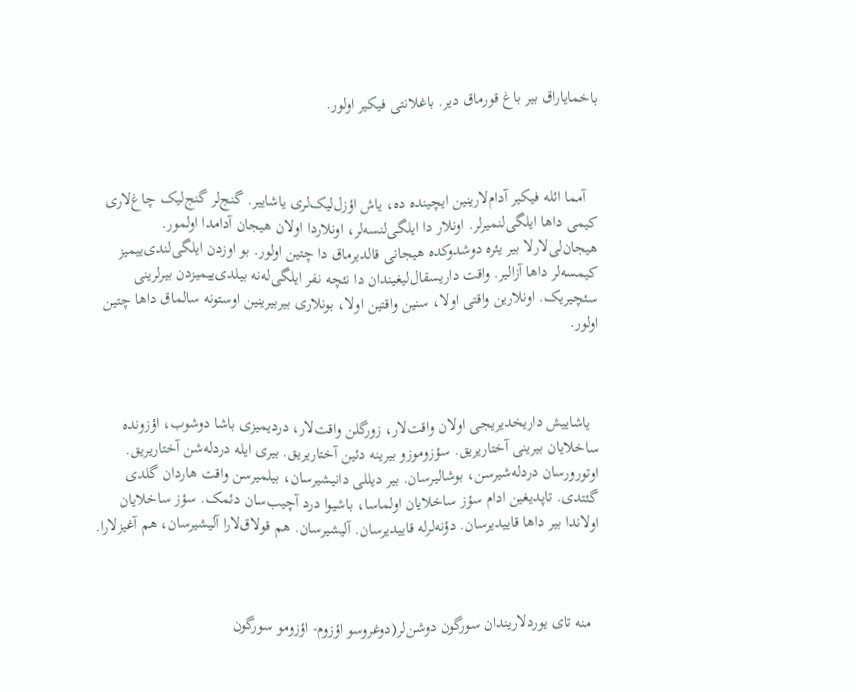باخمایاراق بیر باغ قورماق دیر. باغلانتی فیکیر اولور.



   آمما ائله فیکیر آدام‌لارینین ایچینده ده، یاش اؤزل‌لیک‌لری یاشاییر. گنج‌لر گنج‌لیک چاغ‌لاری کیمی داها ایلگی‌لنمیرلر. اونلار دا ایلگی‌لنسه‌لر، اونلاردا اولان هیجان آدامدا اولمور. هیجان‌لی‌لارلا بیر یئره دوشدوکده هیجانی قالدیرماق دا چتین اولور. بو اوزدن ایلگی‌لندی‌ییمیز کیمسه‌لر داها آزالیر. واقت داریسقال‌لیغیندان دا نئچه نفر ایلگی‌له‌نه بیلدی‌ییمیزدن بیرلرینی سئچیریک. اونلارین واقتی اولا، سنین واقتین اولا، بونلاری بیربیرینین اوستونه سالماق داها چتین اولور.



  یاشاییش داریخدیریجی اولان واقت‌لار، زورگلن واقت‌لار، دردیمیزی باشا دوشوب، اؤزونده ساخلایان بیرینی آختاریریق. سؤزوموزو بیرینه دئین آختاریریق. بیری ایله دردله‌شن آختاریریق. اوتورورسان دردله‌شیرسن، بوشالیرسان. بیر دیللی دانیشیرسان، بیلمیرسن واقت هاردان گلدی گئتدی. تاپدیغین ادام سؤز ساخلایان اولماسا، باشیوا درد آچیب‌سان دئمک. سؤز ساخلایان اولاندا بیر داها قاییدیرسان. دؤنه‌لرله قاییدیرسان. آلیشیرسان. هم قولاق‌لارا آلیشیرسان، هم آغیزلارا.



  منه تای یوردلاریندان سورگون دوشن‌لر(دوغروسو اؤزوم- اؤزومو سورگون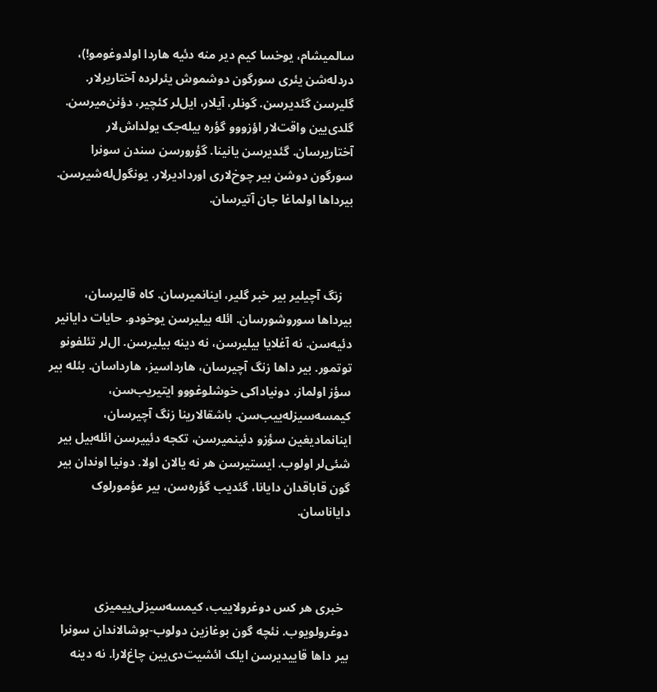سالمیشام، یوخسا کیم دیر منه دئیه هاردا اولدوغومو!)، دردله‌شن یئری سورگون دوشموش یئرلرده آختاریرلار. گلیرسن گئدیرسن. گونلر، آیلار، ایل‌لر کئچیر، دؤنن‌میرسن. گلدی‌یین واقت‌لار اؤزووو گؤره بیله‌جک یولداش‌لار آختاریرسان. گئدیرسن یانینا. گؤرورسن سندن سونرا سورگون دوشن بیر چوخ‌لاری اوردادیرلار. یونگول‌له‌شیرسن. بیرداها اولماغا جان آتیرسان.



   زنگ آچیلیر بیر خبر گلیر، اینانمیرسان. کاه قالیرسان، بیرداها سوروشورسان. ائله بیلیرسن یوخودو. حایات دایانیر دئیه‌سن. نه آغلایا بیلیرسن، نه دینه بیلیرسن. ال‌لر تئلفونو توتمور. بیر داها زنگ آچیرسان، هارداسیز، هارداسان. بئله بیر سؤز اولماز. دونیاداکی خوشلوغووو ایتیریب‌سن، کیمسه‌سیزله‌ییب‌سن. باشقالارینا زنگ آچیرسان، اینانمادیغین سؤزو دئینمیرسن، تکجه دئییرسن ائله‌بیل بیر شئی‌لر اولوب. ایستیرسن هر نه یالان اولا. دونیا اوندان بیر گون قاباقدان دایانا، گئدیب گؤره‌سن، بیر عؤمورلوک دایاناسان.



  خبری هر کس دوغرولاییب، کیمسه‌سیزلی‌ییمیزی دوغرولویوب. نئچه گون بوغازین دولوب-بوشالاندان سونرا بیر داها قاییدیرسن ایلک ائشیت‌دی‌یین چاغ‌لارا. نه دینه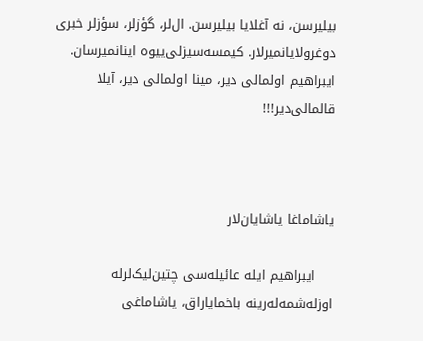بیلیرسن، نه آغلایا بیلیرسن. ال‌لر، گؤزلر، سؤزلر خبری دوغرولایانمیرلار. کیمسه‌سیزلی‌ییوه اینانمیرسان. ایبراهیم اولمالی دیر، مینا اولمالی دیر، آیلا قالمالی‌دیر!!!



یاشاماغا یاشایان‌لار

    ایبراهیم ایله عائیله‌سی چتین‌لیک‌لرله اوزله‌شمه‌له‌رینه باخمایاراق، یاشاماغی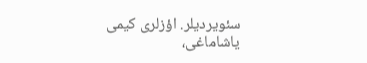سئویردیلر. اؤزلری کیمی یاشاماغی،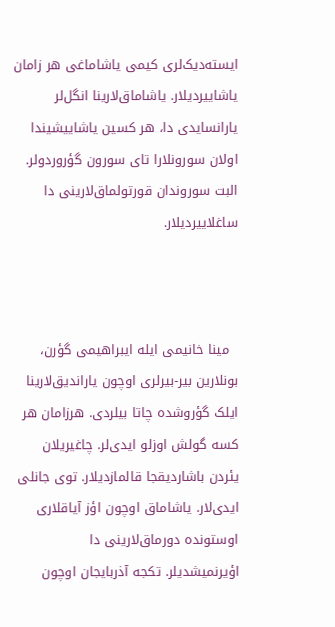ایسته‌دیک‌لری کیمی یاشاماغی هر زامان یاشاییردیلار. یاشاماق‌لارینا انگل‌لر یارانسایدی دا، هر کسین یاشاییشیندا اولان سورونلارا تای سورون گؤروردولر. البت سوروندان قورتولماق‌لارینی دا ساغلاییردیلار.



  مینا خانیمی ایله ایبراهیمی گؤرن، بونلارین بیر-بیرلری اوچون یاراندیق‌لارینا ایلک گؤروشده چاتا بیلردی. هرزامان هر کسه گولش اوزلو ایدی‌لر. چاغیریلان یئردن باشاردیقجا قالمازدیلار. توی جانلی ایدی‌لار. یاشاماق اوچون اؤز آیاقلاری اوستونده دورماق‌لارینی دا اؤیرنمیشدیلر. تکجه آذربایجان اوچون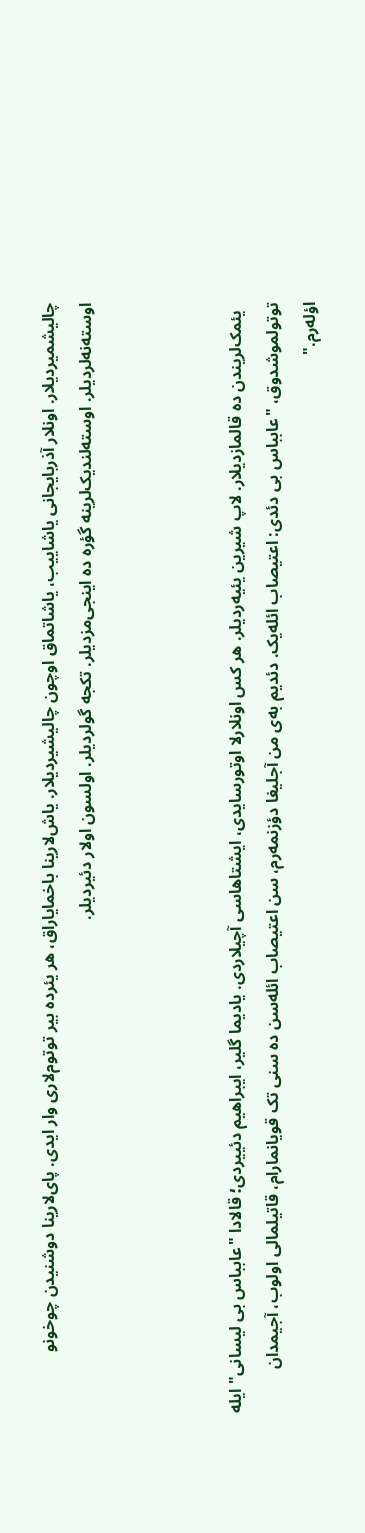چالیشمیردیلار. اونلار آذربایجانی یاشاییب، یاشاتماق اوچون چالیشیردیلار. یاش‌لارینا باخمایاراق، هر یئرده بیر توتوم‌لاری وار ایدی. پای‌لارینا دوشنیدن چوخونو اوسته‌نه‌لردیلر. اوسته‌لندیک‌لرینه گؤره ده اینجی‌مزدیلر. تکجه گولردیلر. اولسون اولار دئیردیلر.



  یئمک‌لریندن ده قالمازدیلار. لاپ شیرین یئیه‌ردیلر. هر کس اونلارلا اوتورسایدی، ایشتاهاسی آچیلاردی. یادیما گلیر، ایبراهیم دئییردی؛ قالادا "عابباس بی لیسانی" ایله توتولموشدوق، "عابباس بی دئدی: اعتیصاب ائله‌یک. دئدیم به‌ی من آجلیغا دؤزنمه‌رم، سن اعتیصاب ائله‌سن ده سنی تک قویانمارام، قاتیلمالی اولوب، آجیمدان اؤله‌رم."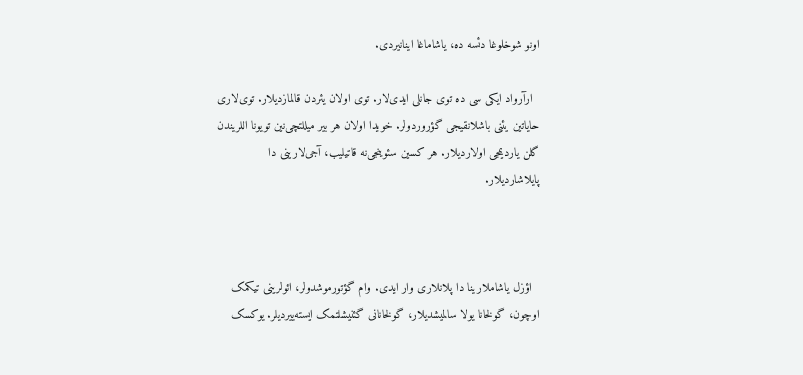اونو شوخلوغا دئسه‌ ده، یاشاماغا اینانیردی.

  ارآرواد ایکی سی ده توی جانلی ایدی‌لار. توی اولان یئردن قالمازدیلار. توی‌لاری حایاتین یئنی باشلانقیجی گؤروردولر. خویدا اولان هر بیر میللتچی‌نین تویونا اللریندن گلن یاردیمجی اولاردیلار. هر کسین سئوینجی‌نه قاتیلیب، آجی‌لارینی دا پایلاشاردیلار.



  اؤزل یاشاملارینا دا پلانلاری وار ایدی. وام گؤتورموشدولر، ائولرینی تیکمک اوچون، گولخانا یولا سالمیشدیلار، گولخانانی گئنیشلتمک ایسته‌ییردیلر. یوکسک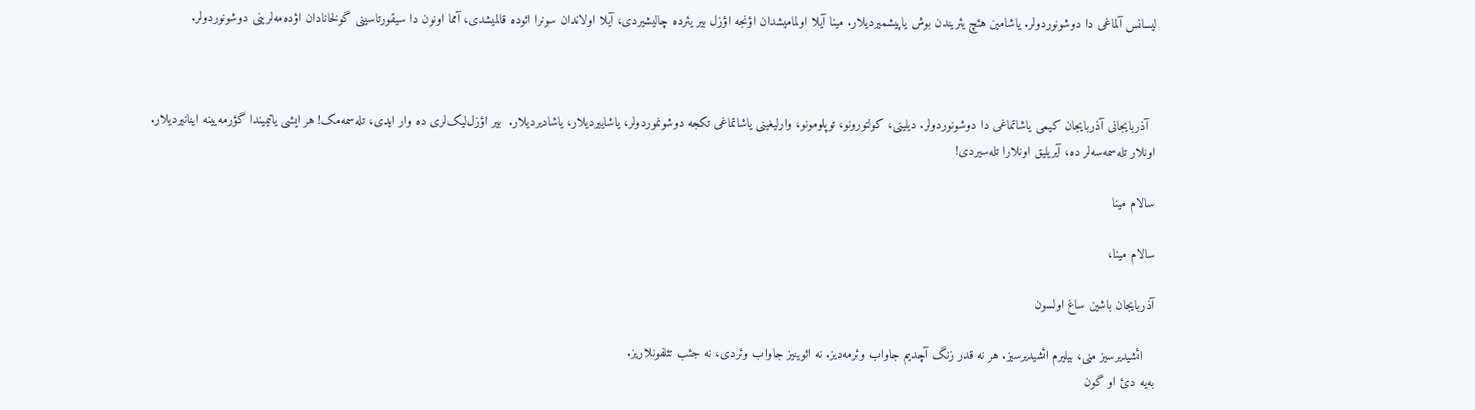لیسانس آلماغی دا دوشونوردولر. یاشامین هئچ یئریندن بوش یاپیشمیردیلار. مینا آیلا اولمامیشدان اؤنجه اؤزل بیر یئرده چالیشیردی، آیلا اولاندان سونرا ائوده قالمیشدی، آمما اونون دا سیقورتاسینی گولخانادان اؤده‌مه‌لرینی دوشونوردولر.



  آذربایجانی آذربایجان کیمی یاشاتماغی دا دوشونوردولر. دیلینی، کولتورونو، توپلومونو، وارلیغینی یاشاتماغی تکجه دوشونموردولر، یاشاییردیلار، یاشادیردیلار.  بیر اؤزل‌لیک‌لری ده وار ایدی، تله‌سمه‌مک! هر ایشی یاتیمیندا گؤرمه‌یینه اینانیردیلار. اونلار تله‌سمه‌سه‌لر ده، آیریلیق اونلارا تله‌سیردی!

سالام مینا

سالام مینا،

آذربایجان باشین ساغ اولسون

   ائشیدیرسیز منی، بیلیرم ائشیدیرسیز. هر نه قدر زنگ آچدیم جاواب وئرمه‌دیز. نه ائوینیز جاواب وئردی، نه جئب تئلفونلاریز.
به‌یه دئ او گون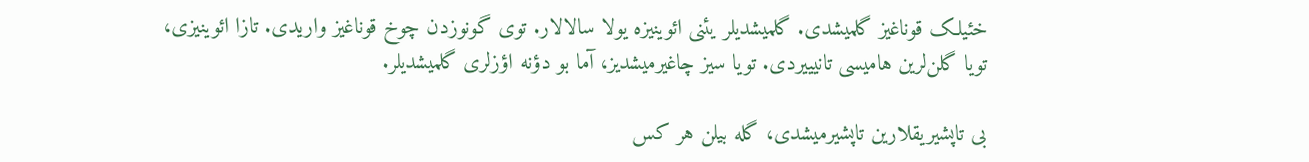خئیلک قوناغیز گلمیشدی. گلمیشدیلر یئنی ائوینیزه یولا سالالار. توی گونوزدن چوخ قوناغیز واریدی. تازا ائوینیزی، تویا گلن‌لرین هامیسی تانیییردی. تویا سیز چاغیرمیشدیز، آما بو دؤنه اؤزلری گلمیشدیلر.

بی تاپشیریقلارین تاپشیرمیشدی، گله بیلن هر کس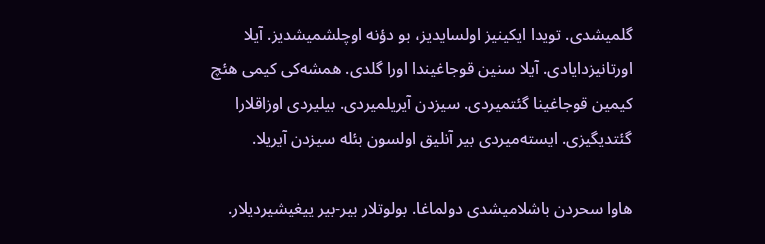گلمیشدی. تویدا ایکینیز اولسایدیز، بو دؤنه اوچلشمیشدیز. آیلا اورتانیزدایادی. آیلا سنین قوجاغیندا اورا گلدی. همشه‌کی کیمی هئچ کیمین قوجاغینا گئتمیردی. سیزدن آیریلمیردی. بیلیردی اوزاقلارا گئتدیگیزی. ایسته‌میردی بیر آنلیق اولسون بئله سیزدن آیریلا.

هاوا سحردن باشلامیشدی دولماغا. بولوتلار بیر-بیر ییغیشیردیلار.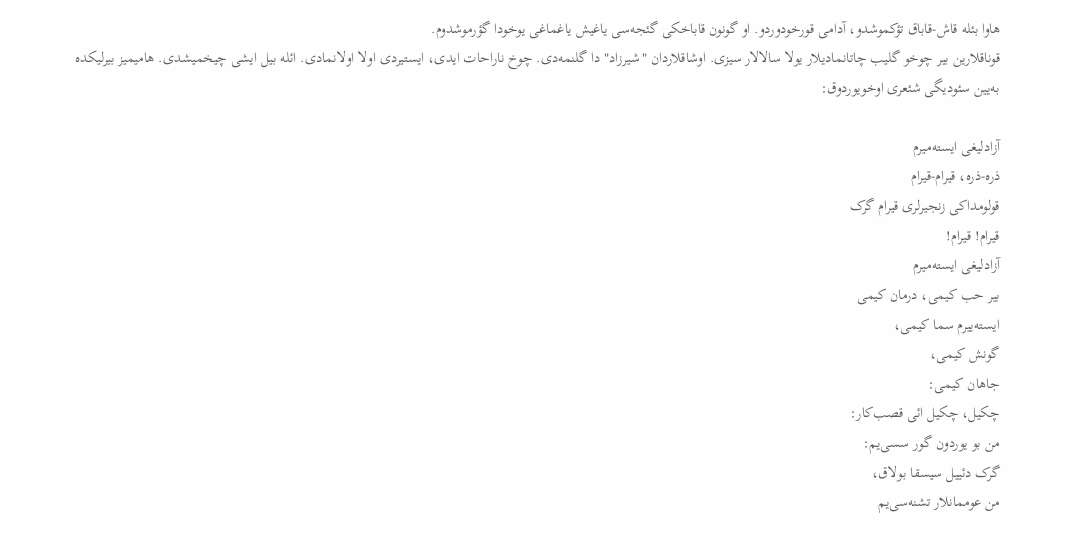هاوا بئله قاش-قاباق تؤکموشدو، آدامی قورخودوردو. او گونون قاباخکی گئجه‌سی یاغیش یاغماغی یوخودا گؤرموشدوم.
قوناقلارین بیر چوخو گلیب چاتانمادیلار یولا سالالار سیزی. اوشاقلاردان "شیرزاد" دا گلنمه‌دی. چوخ ناراحات ایدی، ایستیردی اولا اولانمادی. ائله بیل ایشی چیخمیشدی. هامیمیز بیرلیکده به‌یین سئودیگی شئعری اوخویوردوق:

آزادلیغی ایسته‌میرم
ذره-ذره، قیرام-قیرام
قولومداکی زنجیرلری قیرام گرک
قیرام! قیرام!
آزادلیغی ایسته‌میرم
بیر حب کیمی، درمان کیمی
ایسته‌ییرم سما کیمی،
گونش کیمی،
جاهان کیمی:
چکیل، چکیل ائی قصب‌کار:
من بو یوردون گور سسی‌یم:
گرک دئییل سیسقا بولاق،
من عوممانلار تشنه‌سی‌یم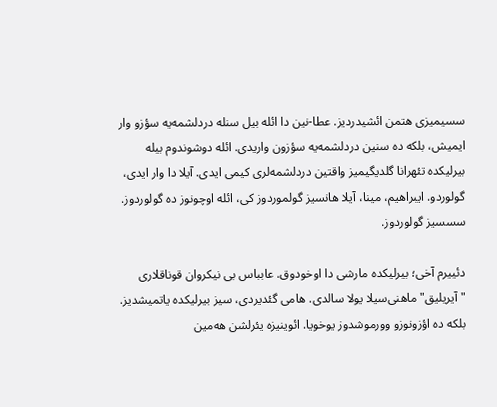سسیمیزی هتمن ائشیدردیز. عطا-نین دا ائله بیل سنله دردلشمه‌یه سؤزو وار ایمیش، بلکه ده سنین دردلشمه‌یه سؤزون واریدی. ائله دوشوندوم بیله بیرلیکده تئهرانا گلدیگیمیز واقتین دردلشمه‌لری کیمی ایدی. آیلا دا وار ایدی، گولوردو. ایبراهیم، مینا، آیلا هانسیز گولموردوز کی، ائله اوچونوز ده گولوردوز. سسسیز گولوردوز.

دئییرم آخی؛ بیرلیکده مارشی دا اوخودوق. عابباس بی نیکروان قوناقلاری "آیریلیق" ماهنی‌سیلا یولا سالدی. هامی گئدیردی، سیز بیرلیکده یاتمیشدیز. بلکه ده اؤزونوزو وورموشدوز یوخویا. ائوینیزه یئرلشن هه‌مین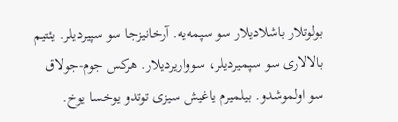بولوتلار باشلادیلار سو سپمه‌یه. آرخانیزجا سو سپیردیلر. یئتیم بالالاری سو سپمیردیلر، سوواریردیلار. هرکس جوم-جولاق سو اولموشدو. بیلمیرم یاغیش سیزی توتدو یوخسا یوخ.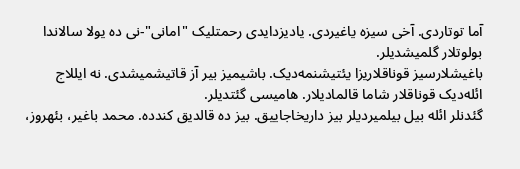آما توتاردی. آخی سیزه یاغیردی. یادیزدایدی رحمتلیک "امانی"-نی ده یولا سالاندا بولوتلار گلمیشدیلر.
باغیشلارسیز قوناقلاریزا یئتیشنمه‌دیک. باشیمیز بیر آز قاتیشمیشدی. نه ایللاج ائله‌دیک قوناقلار شاما قالمادیلار. هامیسی گئتدیلر.
گئدنلر ائله بیل بیلمیردیلر بیز داریخاجاییق. بیز ده قالدیق کندده. محمد باغیر، بئهروز،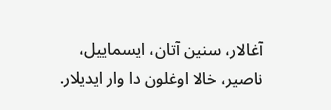آغالار، سنین آتان، ایسماییل، ناصیر، خالا اوغلون دا وار ایدیلار.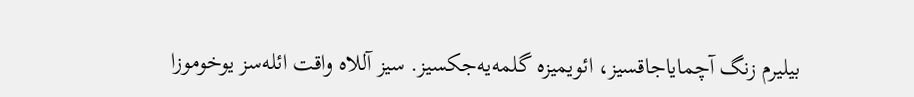بیلیرم زنگ آچمایاجاقسیز، ائویمیزه گلمه‌یه‌جکسیز. سیز آللاه واقت ائله‌سز یوخوموزا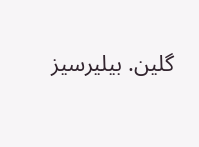گلین. بیلیرسیز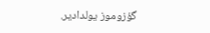گؤزوموز یولدادیر.